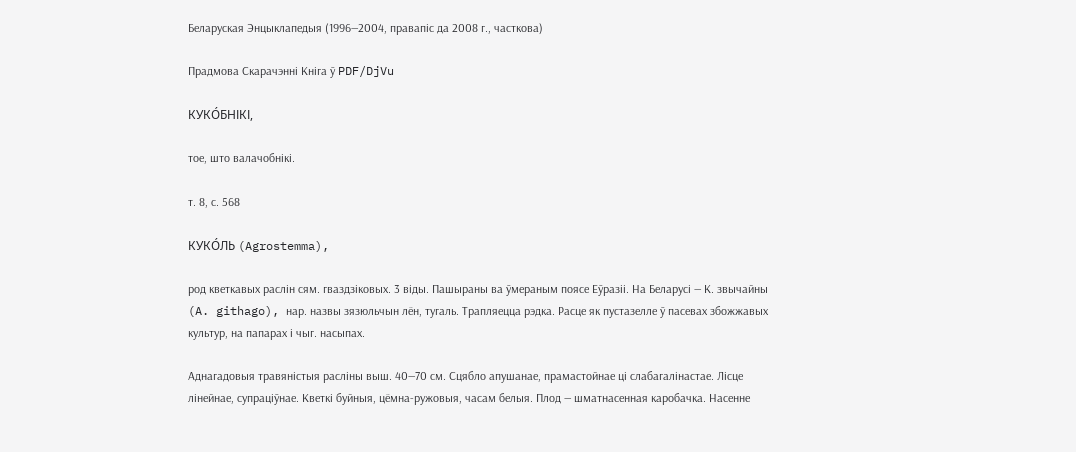Беларуская Энцыклапедыя (1996—2004, правапіс да 2008 г., часткова)

Прадмова Скарачэнні Кніга ў PDF/DjVu

КУКО́БНІКІ,

тое, што валачобнікі.

т. 8, с. 568

КУКО́ЛЬ (Agrostemma),

род кветкавых раслін сям. гваздзіковых. 3 віды. Пашыраны ва ўмераным поясе Еўразіі. На Беларусі — К. звычайны (A. githago), нар. назвы зязюльчын лён, тугаль. Трапляецца рэдка. Расце як пустазелле ў пасевах збожжавых культур, на папарах і чыг. насыпах.

Аднагадовыя травяністыя расліны выш. 40—70 см. Сцябло апушанае, прамастойнае ці слабагалінастае. Лісце лінейнае, супраціўнае. Кветкі буйныя, цёмна-ружовыя, часам белыя. Плод — шматнасенная каробачка. Насенне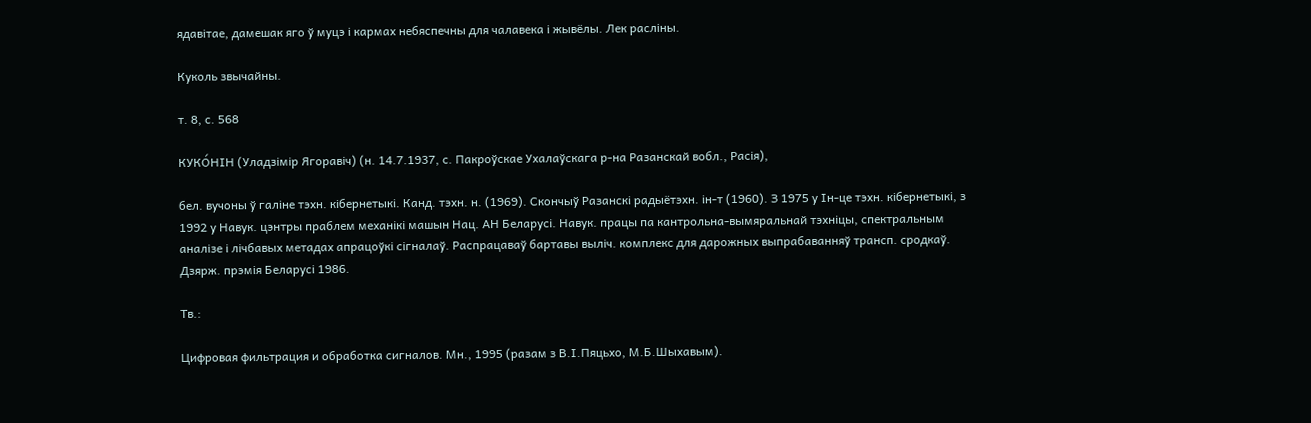ядавітае, дамешак яго ў муцэ і кармах небяспечны для чалавека і жывёлы. Лек расліны.

Куколь звычайны.

т. 8, с. 568

КУКО́НІН (Уладзімір Ягоравіч) (н. 14.7.1937, с. Пакроўскае Ухалаўскага р-на Разанскай вобл., Расія),

бел. вучоны ў галіне тэхн. кібернетыкі. Канд. тэхн. н. (1969). Скончыў Разанскі радыётэхн. ін-т (1960). З 1975 у Ін-це тэхн. кібернетыкі, з 1992 у Навук. цэнтры праблем механікі машын Нац. АН Беларусі. Навук. працы па кантрольна-вымяральнай тэхніцы, спектральным аналізе і лічбавых метадах апрацоўкі сігналаў. Распрацаваў бартавы выліч. комплекс для дарожных выпрабаванняў трансп. сродкаў. Дзярж. прэмія Беларусі 1986.

Тв.:

Цифровая фильтрация и обработка сигналов. Мн., 1995 (разам з В.І.Пяцьхо, М.Б.Шыхавым).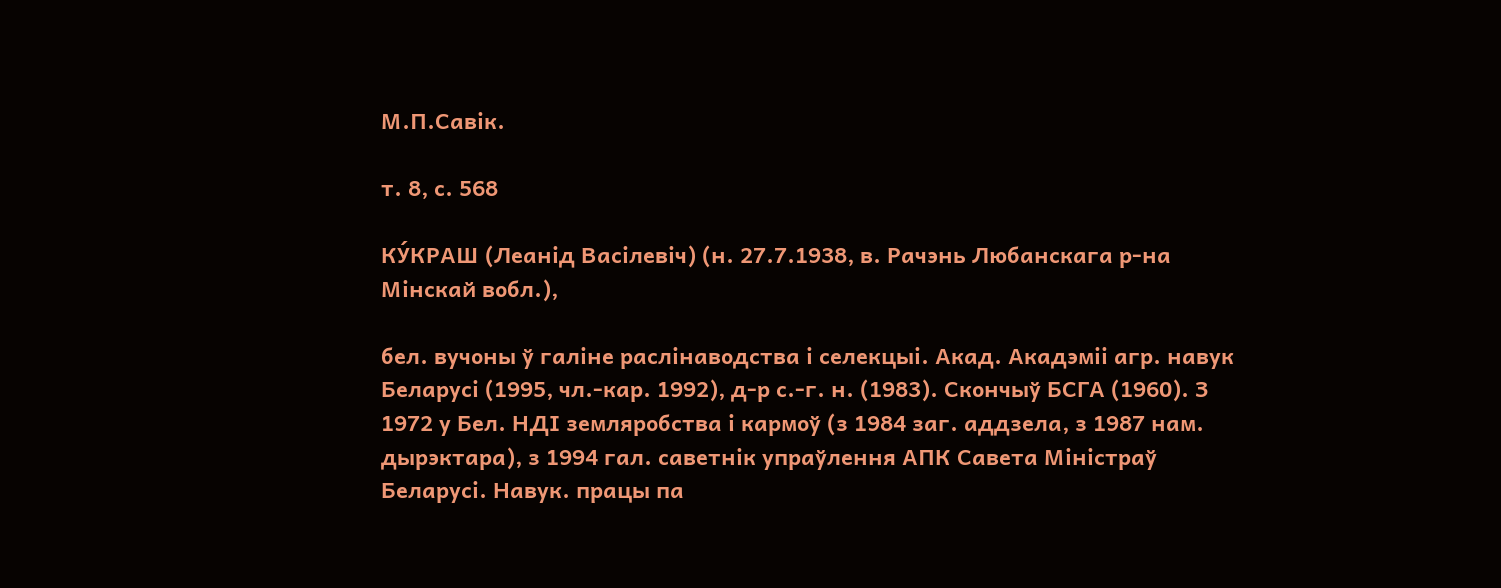М.П.Савік.

т. 8, с. 568

КУ́КРАШ (Леанід Васілевіч) (н. 27.7.1938, в. Рачэнь Любанскага р-на Мінскай вобл.),

бел. вучоны ў галіне раслінаводства і селекцыі. Акад. Акадэміі агр. навук Беларусі (1995, чл.-кар. 1992), д-р с.-г. н. (1983). Скончыў БСГА (1960). З 1972 у Бел. НДІ земляробства і кармоў (з 1984 заг. аддзела, з 1987 нам. дырэктара), з 1994 гал. саветнік упраўлення АПК Савета Міністраў Беларусі. Навук. працы па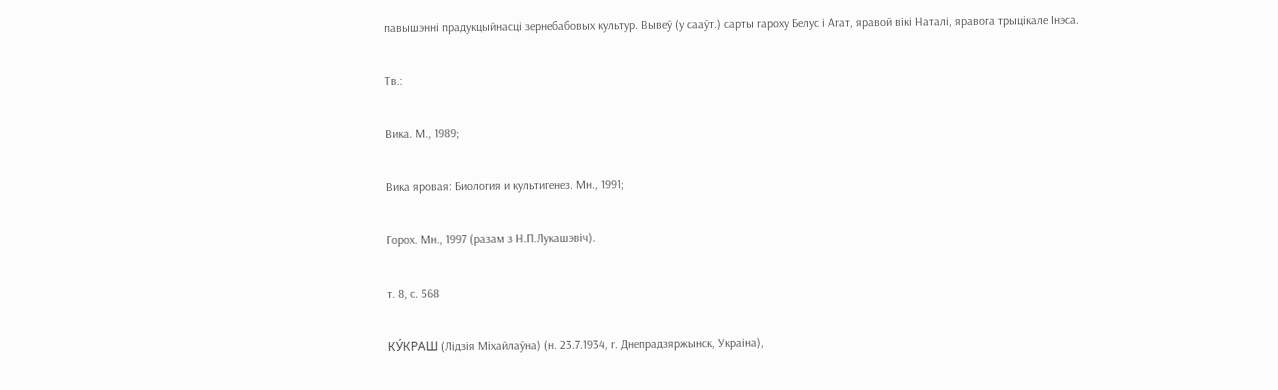павышэнні прадукцыйнасці зернебабовых культур. Вывеў (у сааўт.) сарты гароху Белус і Агат, яравой вікі Наталі, яравога трыцікале Інэса.

Тв.:

Вика. М., 1989;

Вика яровая: Биология и культигенез. Мн., 1991;

Горох. Мн., 1997 (разам з Н.П.Лукашэвіч).

т. 8, с. 568

КУ́КРАШ (Лідзія Міхайлаўна) (н. 23.7.1934, г. Днепрадзяржынск, Украіна),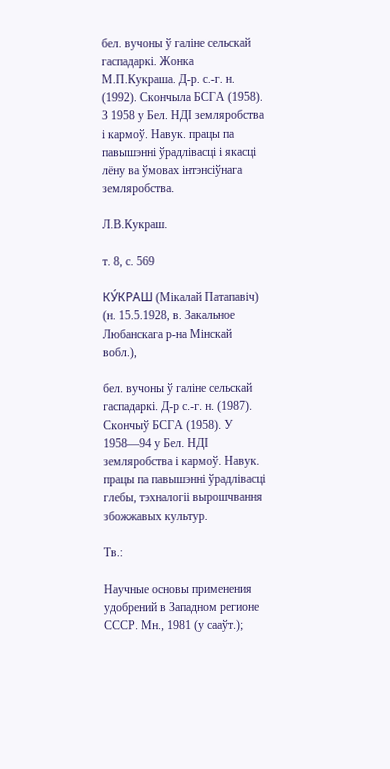бел. вучоны ў галіне сельскай гаспадаркі. Жонка М.П.Кукраша. Д-р. с.-г. н. (1992). Скончыла БСГА (1958). З 1958 у Бел. НДІ земляробства і кармоў. Навук. працы па павышэнні ўрадлівасці і якасці лёну ва ўмовах інтэнсіўнага земляробства.

Л.В.Кукраш.

т. 8, с. 569

КУ́КРАШ (Мікалай Патапавіч) (н. 15.5.1928, в. Закальное Любанскага р-на Мінскай вобл.),

бел. вучоны ў галіне сельскай гаспадаркі. Д-р с.-г. н. (1987). Скончыў БСГА (1958). У 1958—94 у Бел. НДІ земляробства і кармоў. Навук. працы па павышэнні ўрадлівасці глебы, тэхналогіі вырошчвання збожжавых культур.

Тв.:

Научные основы применения удобрений в Западном регионе СССР. Мн., 1981 (у сааўт.);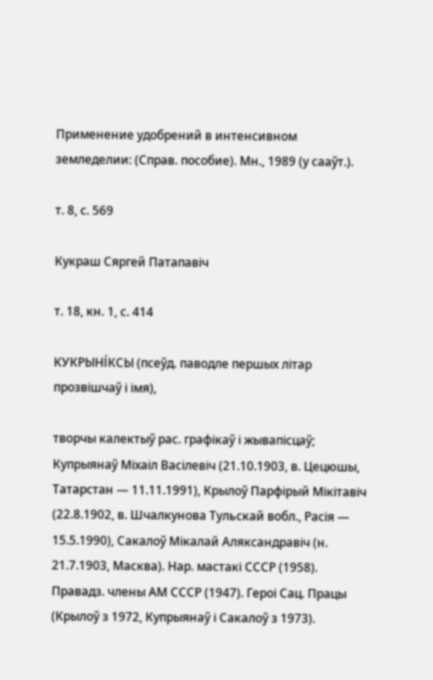Применение удобрений в интенсивном земледелии: (Справ. пособие). Мн., 1989 (у сааўт.).

т. 8, с. 569

Кукраш Сяргей Патапавіч

т. 18, кн. 1, с. 414

КУКРЫНІ́КСЫ (псеўд. паводле першых літар прозвішчаў і імя),

творчы калектыў рас. графікаў і жывапісцаў; Купрыянаў Міхаіл Васілевіч (21.10.1903, в. Цецюшы, Татарстан — 11.11.1991), Крылоў Парфірый Мікітавіч (22.8.1902, в. Шчалкунова Тульскай вобл., Расія — 15.5.1990), Сакалоў Мікалай Аляксандравіч (н. 21.7.1903, Масква). Нар. мастакі СССР (1958). Правадз. члены АМ СССР (1947). Героі Сац. Працы (Крылоў з 1972, Купрыянаў і Сакалоў з 1973).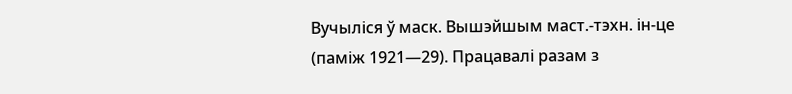Вучыліся ў маск. Вышэйшым маст.-тэхн. ін-це (паміж 1921—29). Працавалі разам з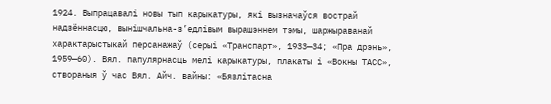1924. Выпрацавалі новы тып карыкатуры, які вызначаўся вострай надзённасцю, вынішчальна-з’едлівым вырашэннем тэмы, шаржыраванай характарыстыкай персанажаў (серыі «Транспарт», 1933—34; «Пра дрэнь», 1959—60). Вял. папулярнасць мелі карыкатуры, плакаты і «Вокны ТАСС», створаныя ў час Вял. Айч. вайны: «Бязлітасна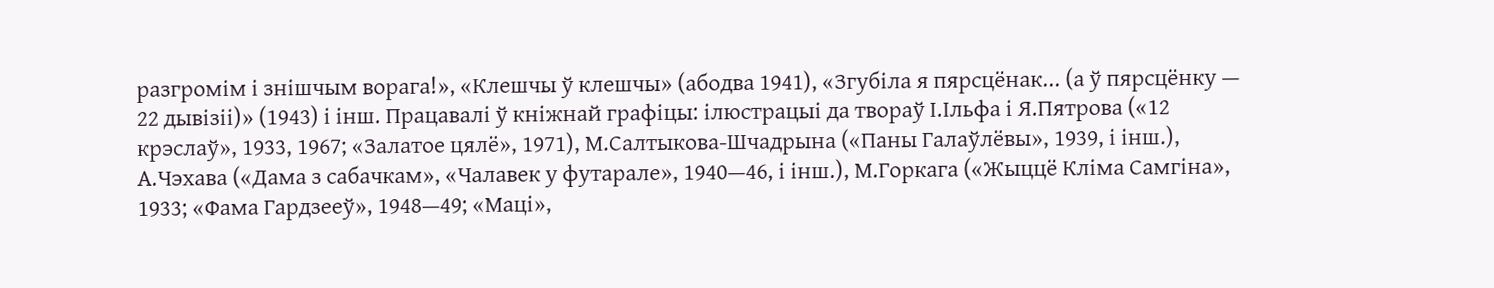разгромім і знішчым ворага!», «Клешчы ў клешчы» (абодва 1941), «Згубіла я пярсцёнак... (а ў пярсцёнку — 22 дывізіі)» (1943) і інш. Працавалі ў кніжнай графіцы: ілюстрацыі да твораў І.Ільфа і Я.Пятрова («12 крэслаў», 1933, 1967; «Залатое цялё», 1971), М.Салтыкова-Шчадрына («Паны Галаўлёвы», 1939, і інш.), А.Чэхава («Дама з сабачкам», «Чалавек у футарале», 1940—46, і інш.), М.Горкага («Жыццё Кліма Самгіна», 1933; «Фама Гардзееў», 1948—49; «Маці»,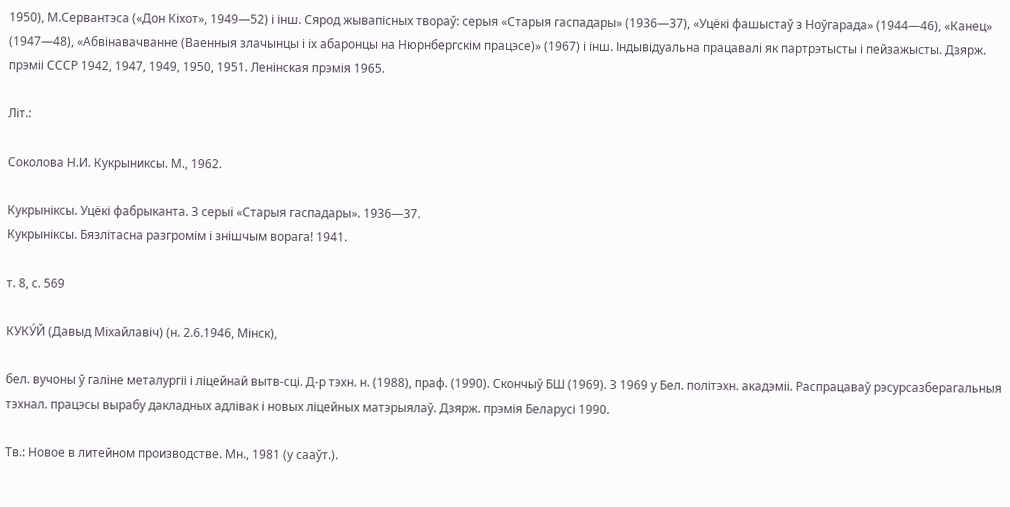1950), М.Сервантэса («Дон Кіхот», 1949—52) і інш. Сярод жывапісных твораў: серыя «Старыя гаспадары» (1936—37), «Уцёкі фашыстаў з Ноўгарада» (1944—46), «Канец» (1947—48), «Абвінавачванне (Ваенныя злачынцы і іх абаронцы на Нюрнбергскім працэсе)» (1967) і інш. Індывідуальна працавалі як партрэтысты і пейзажысты. Дзярж. прэміі СССР 1942, 1947, 1949, 1950, 1951. Ленінская прэмія 1965.

Літ.:

Соколова Н.И. Кукрыниксы. М., 1962.

Кукрыніксы. Уцёкі фабрыканта. З серыі «Старыя гаспадары». 1936—37.
Кукрыніксы. Бязлітасна разгромім і знішчым ворага! 1941.

т. 8, с. 569

КУКУ́Й (Давыд Міхайлавіч) (н. 2.6.1946, Мінск),

бел. вучоны ў галіне металургіі і ліцейнай вытв-сці. Д-р тэхн. н. (1988), праф. (1990). Скончыў БШ (1969). З 1969 у Бел. політэхн. акадэміі. Распрацаваў рэсурсазберагальныя тэхнал. працэсы вырабу дакладных адлівак і новых ліцейных матэрыялаў. Дзярж. прэмія Беларусі 1990.

Тв.: Новое в литейном производстве. Мн., 1981 (у сааўт.).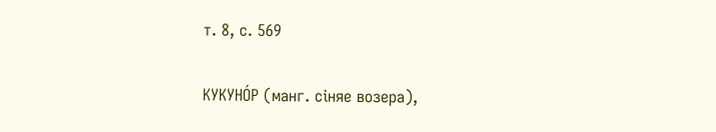т. 8, с. 569

КУКУНО́Р (манг. сіняе возера),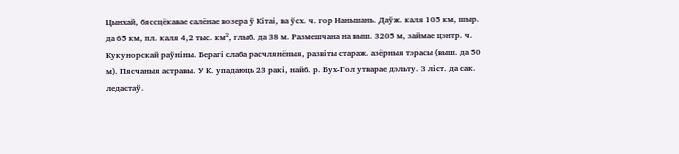Цынхай, бяссцёкавае салёнае возера ў Кітаі, ва ўсх. ч. гор Наньшань. Даўж. каля 105 км, шыр. да 65 км, пл. каля 4,2 тыс. км², глыб. да 38 м. Размешчана на выш. 3205 м, займае цэнтр. ч. Кукунорскай раўніны. Берагі слаба расчлянёныя, развіты стараж. азёрныя тэрасы (выш. да 50 м). Пясчаныя астравы. У К. упадаюць 23 ракі, найб. р. Бух-Гол утварае дэльту. З ліст. да сак. ледастаў.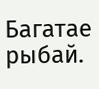Багатае рыбай.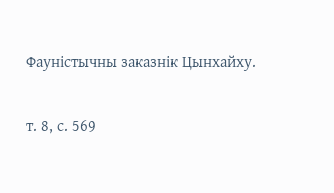Фауністычны заказнік Цынхайху.

т. 8, с. 569